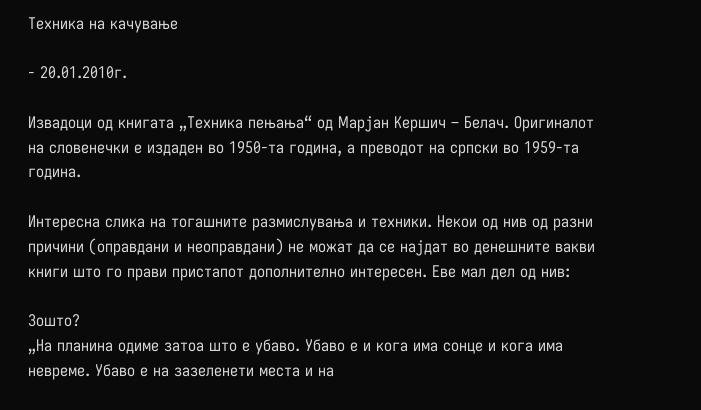Техника на качување

- 20.01.2010г.

Извадоци од книгата „Техника пењања“ од Марјан Кершич – Белач. Оригиналот на словенечки е издаден во 1950-та година, а преводот на српски во 1959-та година.

Интересна слика на тогашните размислувања и техники. Некои од нив од разни причини (оправдани и неоправдани) не можат да се најдат во денешните вакви книги што го прави пристапот дополнително интересен. Еве мал дел од нив:

Зошто?
„На планина одиме затоа што е убаво. Убаво е и кога има сонце и кога има невреме. Убаво е на зазеленети места и на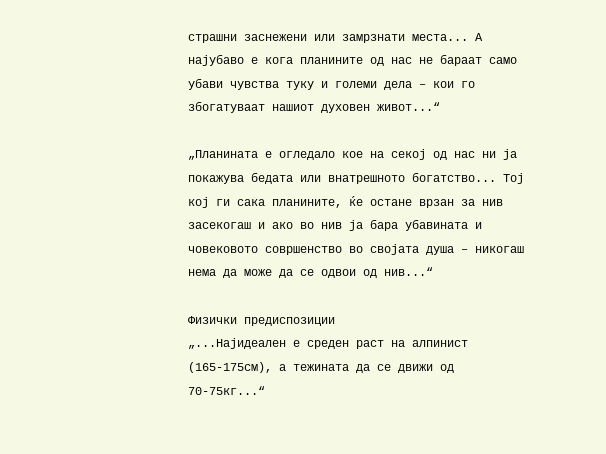страшни заснежени или замрзнати места... А најубаво е кога планините од нас не бараат само убави чувства туку и големи дела – кои го збогатуваат нашиот духовен живот...“

„Планината е огледало кое на секој од нас ни ја покажува бедата или внатрешното богатство... Тој кој ги сака планините, ќе остане врзан за нив засекогаш и ако во нив ја бара убавината и човековото совршенство во својата душа – никогаш нема да може да се одвои од нив...“

Физички предиспозиции
„...Најидеален е среден раст на алпинист (165-175см), а тежината да се движи од 70-75кг...“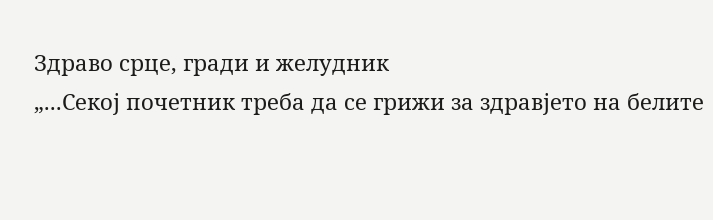Здраво срце, гради и желудник
„...Секој почетник треба да се грижи за здравјето на белите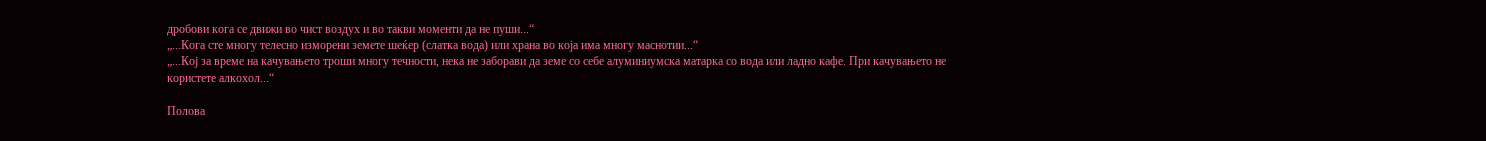дробови кога се движи во чист воздух и во такви моменти да не пуши...“
„...Кога сте многу телесно изморени земете шеќер (слатка вода) или храна во која има многу маснотии...“
„...Кој за време на качувањето троши многу течности, нека не заборави да земе со себе алуминиумска матарка со вода или ладно кафе. При качувањето не користете алкохол...“

Полова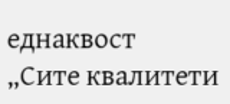еднаквост
„Сите квалитети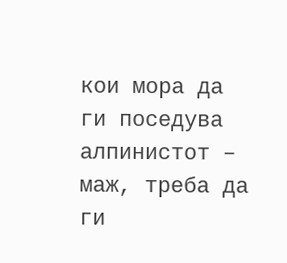кои мора да ги поседува алпинистот – маж, треба да ги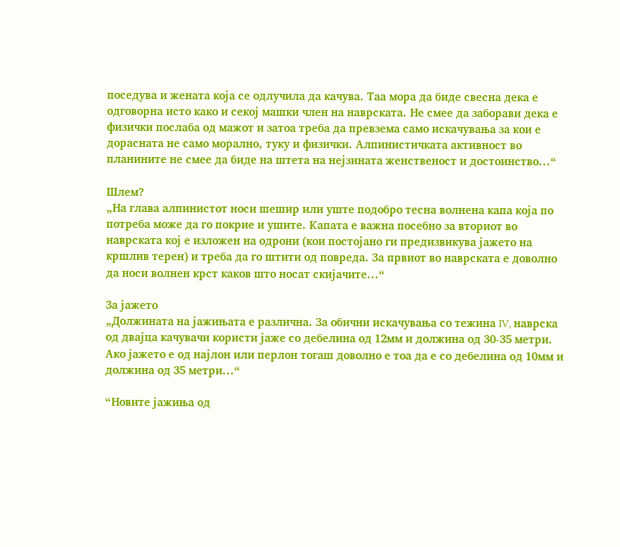поседува и жената која се одлучила да качува. Таа мора да биде свесна дека е одговорна исто како и секој машки член на наврската. Не смее да заборави дека е физички послаба од мажот и затоа треба да превзема само искачувања за кои е дорасната не само морално, туку и физички. Алпинистичката активност во планините не смее да биде на штета на нејзината женственост и достоинство...“

Шлем?
„На глава алпинистот носи шешир или уште подобро тесна волнена капа која по потреба може да го покрие и ушите. Капата е важна посебно за вториот во наврската кој е изложен на одрони (кои постојано ги предизвикува јажето на кршлив терен) и треба да го штити од повреда. За првиот во наврската е доволно да носи волнен крст каков што носат скијачите...“

За јажето
„Должината на јажињата е различна. За обични искачувања со тежина IV, наврска од двајца качувачи користи јаже со дебелина од 12мм и должина од 30-35 метри. Ако јажето е од најлон или перлон тогаш доволно е тоа да е со дебелина од 10мм и должина од 35 метри...“

“Новите јажиња од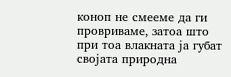коноп не смееме да ги провриваме, затоа што при тоа влакната ја губат својата природна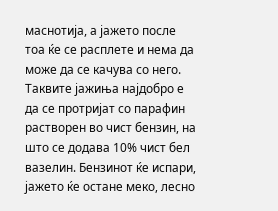маснотија, а јажето после тоа ќе се расплете и нема да може да се качува со него. Таквите јажиња најдобро е да се протријат со парафин растворен во чист бензин, на што се додава 10% чист бел вазелин. Бензинот ќе испари, јажето ќе остане меко, лесно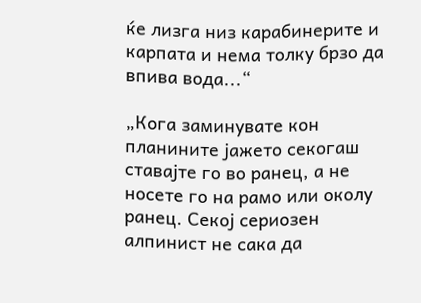ќе лизга низ карабинерите и карпата и нема толку брзо да впива вода...“

„Кога заминувате кон планините јажето секогаш ставајте го во ранец, а не носете го на рамо или околу ранец. Секој сериозен алпинист не сака да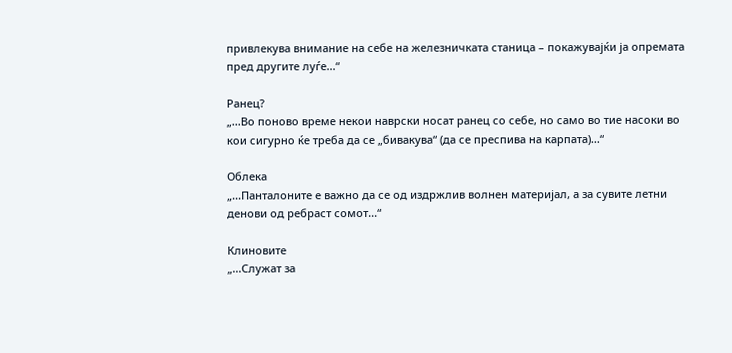привлекува внимание на себе на железничката станица – покажувајќи ја опремата пред другите луѓе...“

Ранец?
„...Во поново време некои наврски носат ранец со себе, но само во тие насоки во кои сигурно ќе треба да се „бивакува“ (да се преспива на карпата)...“

Облека
„...Панталоните е важно да се од издржлив волнен материјал, а за сувите летни денови од ребраст сомот...“

Клиновите
„...Служат за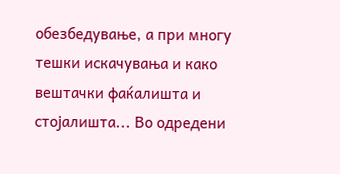обезбедување, а при многу тешки искачувања и како вештачки фаќалишта и стојалишта... Во одредени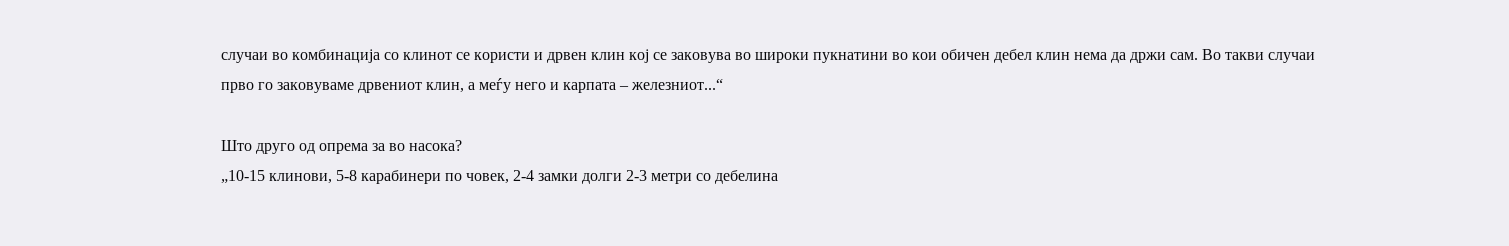случаи во комбинација со клинот се користи и дрвен клин кој се заковува во широки пукнатини во кои обичен дебел клин нема да држи сам. Во такви случаи прво го заковуваме дрвениот клин, а меѓу него и карпата – железниот...“

Што друго од опрема за во насока?
„10-15 клинови, 5-8 карабинери по човек, 2-4 замки долги 2-3 метри со дебелина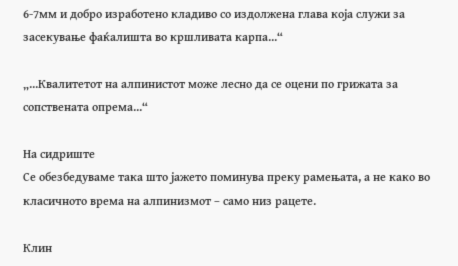6-7мм и добро изработено кладиво со издолжена глава која служи за засекување фаќалишта во кршливата карпа...“

„...Квалитетот на алпинистот може лесно да се оцени по грижата за сопствената опрема...“

На сидриште
Се обезбедуваме така што јажето поминува преку рамењата, а не како во класичното врема на алпинизмот – само низ рацете.

Клин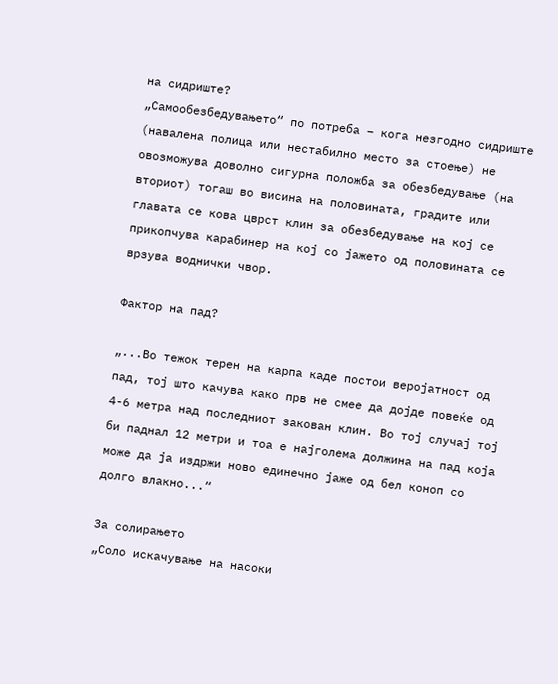на сидриште?
„Самообезбедувањето“ по потреба – кога незгодно сидриште (навалена полица или нестабилно место за стоење) не овозможува доволно сигурна положба за обезбедување (на вториот) тогаш во висина на половината, градите или главата се кова цврст клин за обезбедување на кој се прикопчува карабинер на кој со јажето од половината се врзува воднички чвор.

Фактор на пад?

„...Во тежок терен на карпа каде постои веројатност од пад, тој што качува како прв не смее да дојде повеќе од 4-6 метра над последниот закован клин. Во тој случај тој би паднал 12 метри и тоа е најголема должина на пад која може да ја издржи ново единечно јаже од бел коноп со долго влакно...“

За солирањето
„Соло искачување на насоки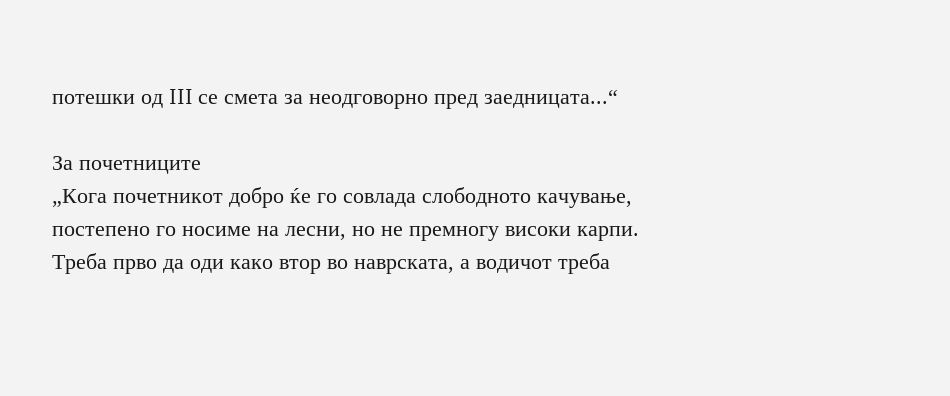потешки од III се смета за неодговорно пред заедницата...“

За почетниците
„Кога почетникот добро ќе го совлада слободното качување, постепено го носиме на лесни, но не премногу високи карпи. Треба прво да оди како втор во наврската, а водичот треба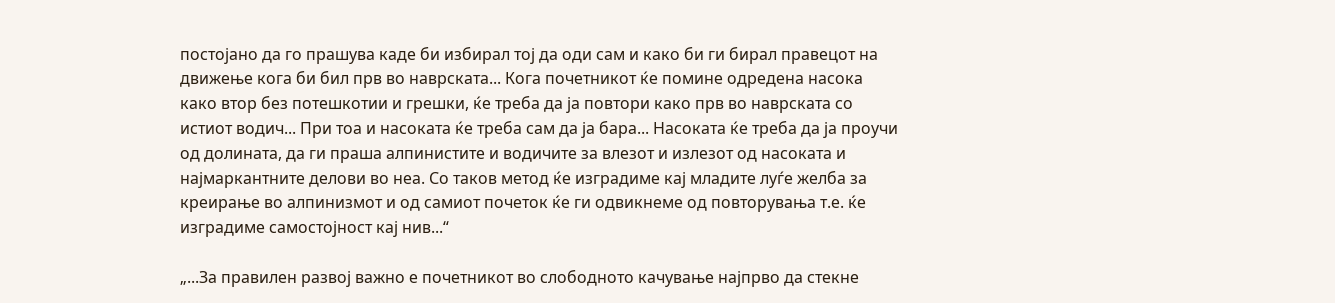постојано да го прашува каде би избирал тој да оди сам и како би ги бирал правецот на движење кога би бил прв во наврската... Кога почетникот ќе помине одредена насока како втор без потешкотии и грешки, ќе треба да ја повтори како прв во наврската со истиот водич... При тоа и насоката ќе треба сам да ја бара... Насоката ќе треба да ја проучи од долината, да ги праша алпинистите и водичите за влезот и излезот од насоката и најмаркантните делови во неа. Со таков метод ќе изградиме кај младите луѓе желба за креирање во алпинизмот и од самиот почеток ќе ги одвикнеме од повторувања т.е. ќе изградиме самостојност кај нив...“

„...За правилен развој важно е почетникот во слободното качување најпрво да стекне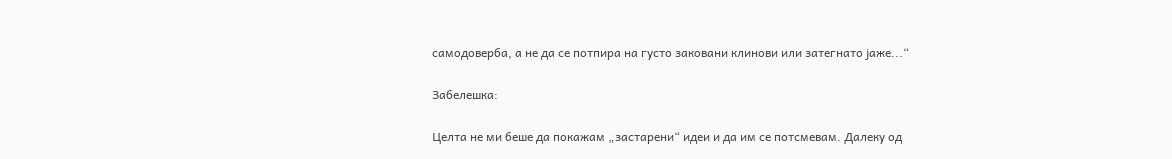самодоверба, а не да се потпира на густо заковани клинови или затегнато јаже...“

Забелешка:

Целта не ми беше да покажам „застарени“ идеи и да им се потсмевам. Далеку од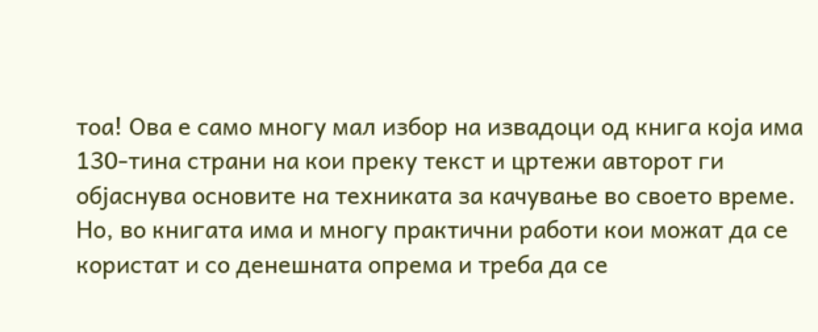тоа! Ова е само многу мал избор на извадоци од книга која има 130-тина страни на кои преку текст и цртежи авторот ги објаснува основите на техниката за качување во своето време. Но, во книгата има и многу практични работи кои можат да се користат и со денешната опрема и треба да се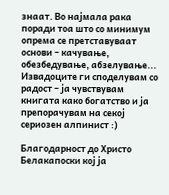знаат. Во најмала рака поради тоа што со минимум опрема се претставуваат основи – качување, обезбедување, абзелување... Извадоците ги споделувам со радост – ја чувствувам книгата како богатство и ја препорачувам на секој сериозен алпинист :)

Благодарност до Христо Белакапоски кој ја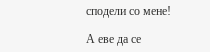сподели со мене!

А еве да се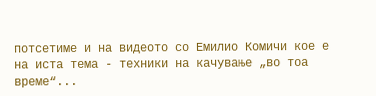потсетиме и на видеото со Емилио Комичи кое е на иста тема - техники на качување „во тоа време“...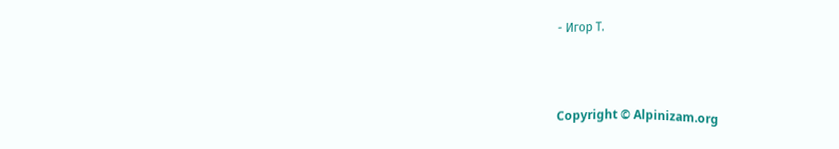- Игор Т.



Copyright © Alpinizam.org